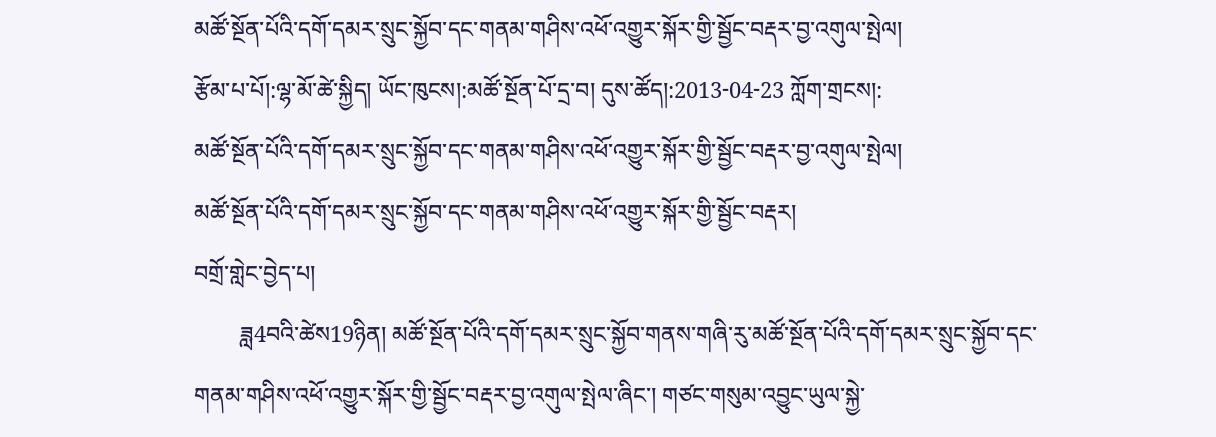མཚོ་སྔོན་པོའི་དགོ་དམར་སྲུང་སྐྱོབ་དང་གནམ་གཤིས་འཕོ་འགྱུར་སྐོར་གྱི་སྦྱོང་བརྡར་བྱ་འགུལ་སྤེལ།
རྩོམ་པ་པོ།:ལྷ་མོ་ཚེ་སྐྱིད། ཡོང་ཁུངས།:མཚོ་སྔོན་པོ་དྲ་བ། དུས་ཚོད།:2013-04-23 ཀློག་གྲངས།:
མཚོ་སྔོན་པོའི་དགོ་དམར་སྲུང་སྐྱོབ་དང་གནམ་གཤིས་འཕོ་འགྱུར་སྐོར་གྱི་སྦྱོང་བརྡར་བྱ་འགུལ་སྤེལ།
མཚོ་སྔོན་པོའི་དགོ་དམར་སྲུང་སྐྱོབ་དང་གནམ་གཤིས་འཕོ་འགྱུར་སྐོར་གྱི་སྦྱོང་བརྡར།
བགྲོ་གླེང་བྱེད་པ།
        ཟླ4བའི་ཚེས19ཉིན། མཚོ་སྔོན་པོའི་དགོ་དམར་སྲུང་སྐྱོབ་གནས་གཞི་རུ་མཚོ་སྔོན་པོའི་དགོ་དམར་སྲུང་སྐྱོབ་དང་གནམ་གཤིས་འཕོ་འགྱུར་སྐོར་གྱི་སྦྱོང་བརྡར་བྱ་འགུལ་སྤེལ་ཞིང་། གཙང་གསུམ་འབྱུང་ཡུལ་སྐྱེ་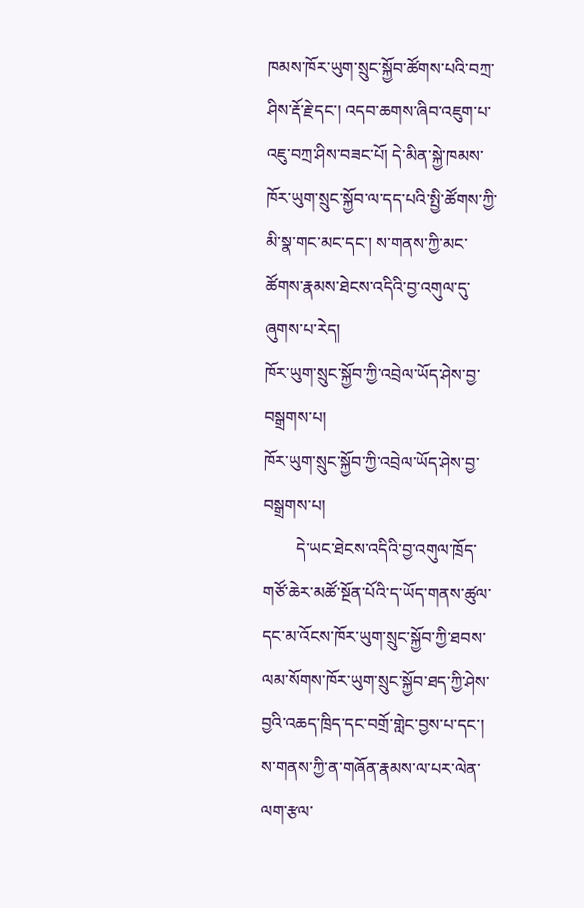ཁམས་ཁོར་ཡུག་སྲུང་སྐྱོབ་ཚོགས་པའི་བཀྲ་ཤིས་རྡོ་རྗེ་དང་། འདབ་ཆགས་ཞིབ་འཇུག་པ་འཇུ་བཀྲ་ཤིས་བཟང་པོ། དེ་མིན་སྐྱེ་ཁམས་ཁོར་ཡུག་སྲུང་སྐྱོབ་ལ་དད་པའི་སྤྱི་ཚོགས་ཀྱི་མི་སྣ་གང་མང་དང་། ས་གནས་ཀྱི་མང་ཚོགས་རྣམས་ཐེངས་འདིའི་བྱ་འགུལ་དུ་ཞུགས་པ་རེད།
ཁོར་ཡུག་སྲུང་སྐྱོབ་ཀྱི་འབྲེལ་ཡོད་ཤེས་བྱ་བསྒྲགས་པ།
ཁོར་ཡུག་སྲུང་སྐྱོབ་ཀྱི་འབྲེལ་ཡོད་ཤེས་བྱ་བསྒྲགས་པ།
        དེ་ཡང་ཐེངས་འདིའི་བྱ་འགུལ་ཁྲོད་གཙོ་ཆེར་མཚོ་སྔོན་པོའི་ད་ཡོད་གནས་ཚུལ་དང་མ་འོངས་ཁོར་ཡུག་སྲུང་སྐྱོབ་ཀྱི་ཐབས་ལམ་སོགས་ཁོར་ཡུག་སྲུང་སྐྱོབ་ཐད་ཀྱི་ཤེས་བྱའི་འཆད་ཁྲིད་དང་བགྲོ་གླེང་བྱས་པ་དང་། ས་གནས་ཀྱི་ན་གཞོན་རྣམས་ལ་པར་ལེན་ལག་རྩལ་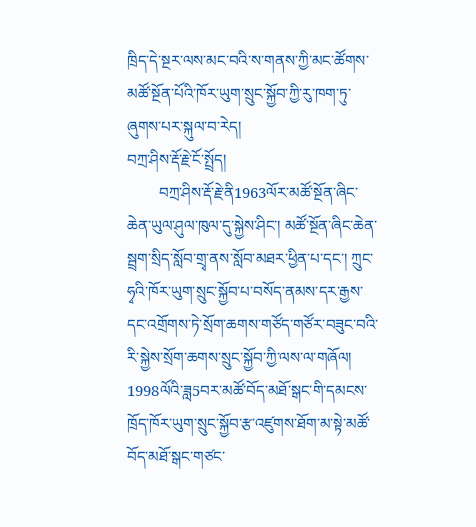ཁྲིད་དེ་སྔར་ལས་མང་བའི་ས་གནས་ཀྱི་མང་ཚོགས་མཚོ་སྔོན་པོའི་ཁོར་ཡུག་སྲུང་སྐྱོབ་ཀྱི་རུ་ཁག་ཏུ་ཞུགས་པར་སྐུལ་བ་རེད།
བཀྲ་ཤིས་རྡོ་རྗེ་ངོ་སྤྲོད།
        བཀྲ་ཤིས་རྡོ་རྗེ་ནི1963ལོར་མཚོ་སྔོན་ཞིང་ཆེན་ཡུལ་ཤུལ་ཁུལ་དུ་སྐྱེས་ཤིང་། མཚོ་སྔོན་ཞིང་ཆེན་སྦྲག་སྲིད་སློབ་གྲྭ་ནས་སློབ་མཐར་ཕྱིན་པ་དང་། ཀྲུང་ཧྭའི་ཁོར་ཡུག་སྲུང་སྐྱོབ་པ་བསོད་ནམས་དར་རྒྱས་དང་འགྲོགས་ཏེ་སྲོག་ཆགས་གཙོད་གཙོར་བཟུང་བའི་རི་སྐྱེས་སྲོག་ཆགས་སྲུང་སྐྱོབ་ཀྱི་ལས་ལ་གཞོལ། 1998ལོའི་ཟླ5བར་མཚོ་བོད་མཐོ་སྒང་གི་དམངས་ཁྲོད་ཁོར་ཡུག་སྲུང་སྐྱོབ་རྩ་འཛུགས་ཐོག་མ་སྟེ་མཚོ་བོད་མཐོ་སྒང་གཙང་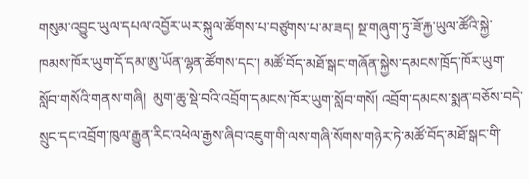གསུམ་འབྱུང་ཡུལ་དཔལ་འབྱོར་ཡར་སྐུལ་ཚོགས་པ་བཙུགས་པ་མ་ཟད། སྔ་གཞུག་ཏུ་ཟོ་རྐྱ་ཡུལ་ཚོའི་སྐྱེ་ཁམས་ཁོར་ཡུག་དོ་དམ་ཨུ་ཡོན་ལྷན་ཚོགས་དང་། མཚོ་བོད་མཐོ་སྒང་གཞོན་སྐྱེས་དམངས་ཁྲོད་ཁོར་ཡུག་སློབ་གསོའི་གནས་གཞི།  མུག་ཆུ་སྡེ་བའི་འབྲོག་དམངས་ཁོར་ཡུག་སློབ་གསོ། འབྲོག་དམངས་སྨན་བཅོས་བདེ་སྲུང་དང་འབྲོག་ཁུལ་རྒྱུན་རིང་འཕེལ་རྒྱས་ཞིབ་འཇུག་གི་ལས་གཞི་སོགས་གཉེར་ཏེ་མཚོ་བོད་མཐོ་སྒང་གི་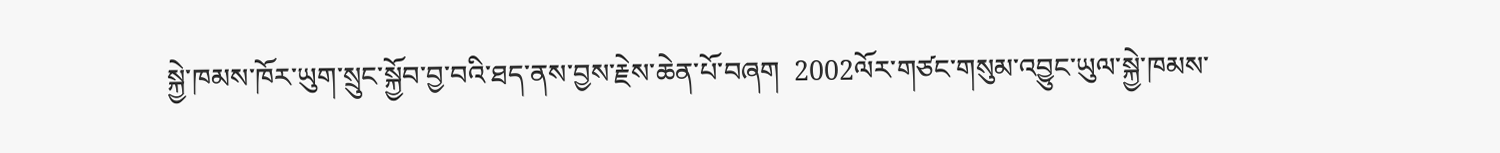སྐྱེ་ཁམས་ཁོར་ཡུག་སྲུང་སྐྱོབ་བྱ་བའི་ཐད་ནས་བྱས་རྗེས་ཆེན་པོ་བཞག  2002ལོར་གཙང་གསུམ་འབྱུང་ཡུལ་སྐྱེ་ཁམས་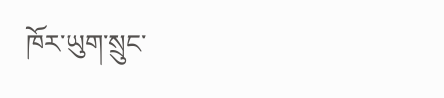ཁོར་ཡུག་སྲུང་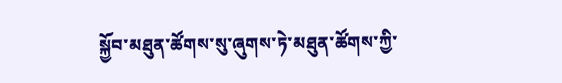སྐྱོབ་མཐུན་ཚོགས་སུ་ཞུགས་ཏེ་མཐུན་ཚོགས་ཀྱི་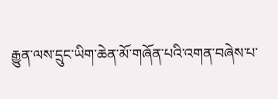རྒྱུན་ལས་དྲུང་ཡིག་ཆེན་མོ་གཞོན་པའི་འགན་བཞེས་པ་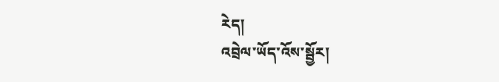རེད།
འབྲེལ་ཡོད་འོས་སྦྱོར།